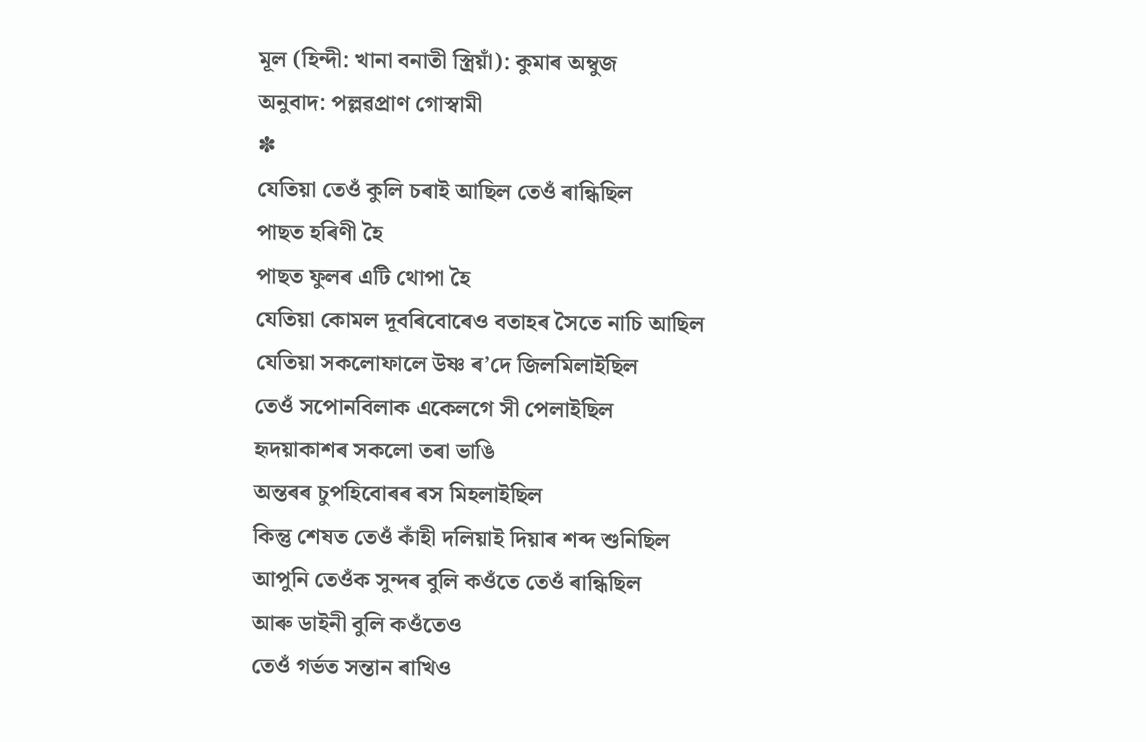মূল (হিন্দী: খানা বনাতী স্ত্ৰিয়াঁ): কুমাৰ অম্বুজ
অনুবাদ: পল্লৱপ্ৰাণ গোস্বামী
✽
যেতিয়া তেওঁ কুলি চৰাই আছিল তেওঁ ৰান্ধিছিল
পাছত হৰিণী হৈ
পাছত ফুলৰ এটি থোপা হৈ
যেতিয়া কোমল দূবৰিবোৰেও বতাহৰ সৈতে নাচি আছিল
যেতিয়া সকলোফালে উষ্ণ ৰ’দে জিলমিলাইছিল
তেওঁ সপোনবিলাক একেলগে সী পেলাইছিল
হৃদয়াকাশৰ সকলো তৰা ভাঙি
অন্তৰৰ চুপহিবোৰৰ ৰস মিহলাইছিল
কিন্তু শেষত তেওঁ কাঁহী দলিয়াই দিয়াৰ শব্দ শুনিছিল
আপুনি তেওঁক সুন্দৰ বুলি কওঁতে তেওঁ ৰান্ধিছিল
আৰু ডাইনী বুলি কওঁতেও
তেওঁ গৰ্ভত সন্তান ৰাখিও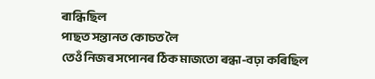ৰান্ধিছিল
পাছত সন্তানত কোচত লৈ
তেওঁ নিজৰ সপোনৰ ঠিক মাজতো ৰন্ধা-বঢ়া কৰিছিল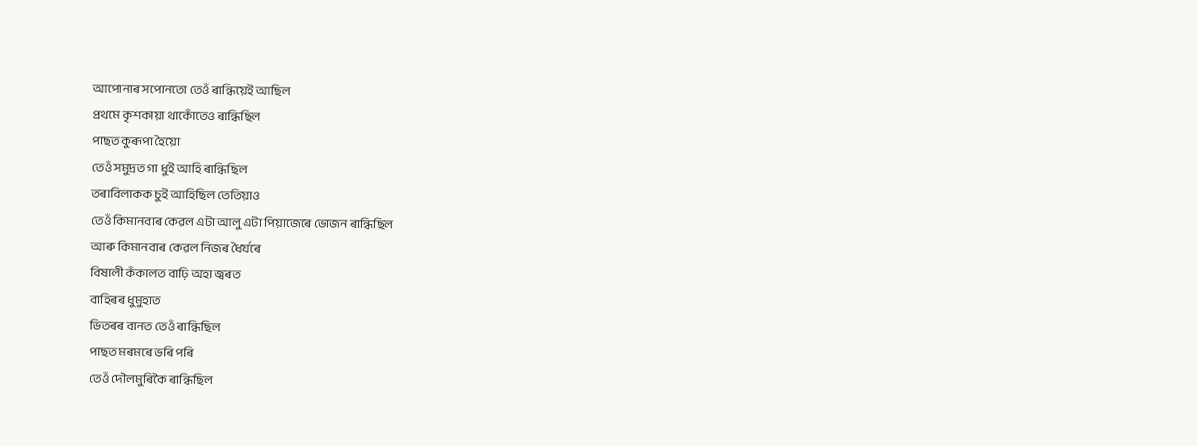আপোনাৰ সপোনতো তেওঁ ৰান্ধিয়েই আছিল
প্ৰথমে কৃশকায়া থাকোঁতেও ৰান্ধিছিল
পাছত কুৰূপা হৈয়ো
তেওঁ সমুদ্ৰত গা ধুই আহি ৰান্ধিছিল
তৰাবিলাকক চুই আহিছিল তেতিয়াও
তেওঁ কিমানবাৰ কেৱল এটা আলু এটা পিয়াজেৰে ভোজন ৰান্ধিছিল
আৰু কিমানবাৰ কেৱল নিজৰ ধৈৰ্যৰে
বিষালী কঁকালত বাঢ়ি অহা জ্বৰত
বাহিৰৰ ধুমুহাত
ভিতৰৰ বানত তেওঁ ৰান্ধিছিল
পাছত মৰমৰে ভৰি পৰি
তেওঁ দৌলমুৰিকৈ ৰান্ধিছিল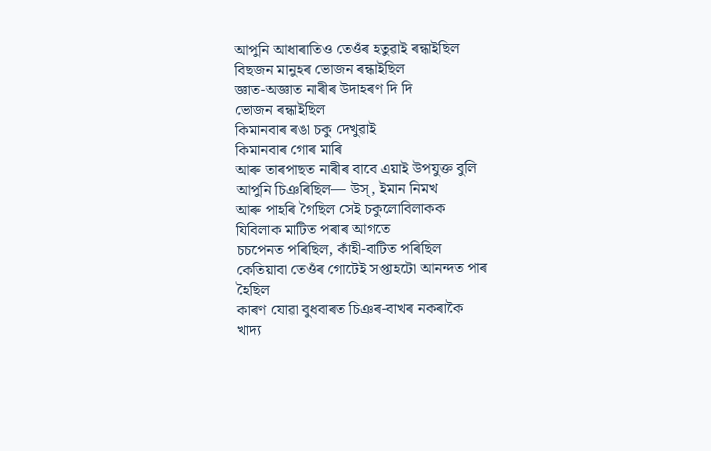আপুনি আধাৰাতিও তেওঁৰ হতুৱাই ৰন্ধাইছিল
বিছজন মানুহৰ ভোজন ৰন্ধাইছিল
জ্ঞাত-অজ্ঞাত নাৰীৰ উদাহৰণ দি দি
ভোজন ৰন্ধাইছিল
কিমানবাৰ ৰঙা চকু দেখুৱাই
কিমানবাৰ গোৰ মাৰি
আৰু তাৰপাছত নাৰীৰ বাবে এয়াই উপযুক্ত বুলি
আপুনি চিঞৰিছিল— উস্, ইমান নিমখ
আৰু পাহৰি গৈছিল সেই চকুলোবিলাকক
যিবিলাক মাটিত পৰাৰ আগতে
চচপেনত পৰিছিল, কাঁহী-বাটিত পৰিছিল
কেতিয়াবা তেওঁৰ গোটেই সপ্তাহটো আনন্দত পাৰ হৈছিল
কাৰণ যোৱা বুধবাৰত চিঞৰ-বাখৰ নকৰাকৈ
খাদ্য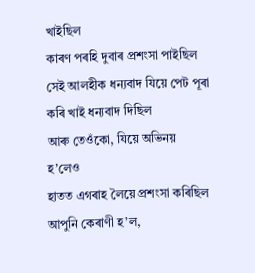খাইছিল
কাৰণ পৰহি দুবাৰ প্ৰশংসা পাইছিল
সেই আলহীক ধন্যবাদ যিয়ে পেট পূৰা কৰি খাই ধন্যবাদ দিছিল
আৰু তেওঁকো, যিয়ে অভিনয় হ’লেও
হাতত এগৰাহ লৈয়ে প্ৰশংসা কৰিছিল
আপুনি কেৰাণী হ’ল,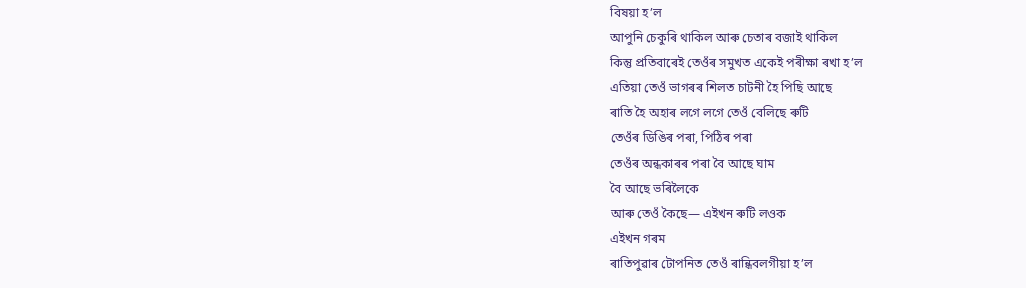বিষয়া হ’ল
আপুনি চেকুৰি থাকিল আৰু চেতাৰ বজাই থাকিল
কিন্তু প্ৰতিবাৰেই তেওঁৰ সমুখত একেই পৰীক্ষা ৰখা হ’ল
এতিয়া তেওঁ ভাগৰৰ শিলত চাটনী হৈ পিছি আছে
ৰাতি হৈ অহাৰ লগে লগে তেওঁ বেলিছে ৰুটি
তেওঁৰ ডিঙিৰ পৰা, পিঠিৰ পৰা
তেওঁৰ অন্ধকাৰৰ পৰা বৈ আছে ঘাম
বৈ আছে ভৰিলৈকে
আৰু তেওঁ কৈছে— এইখন ৰুটি লওক
এইখন গৰম
ৰাতিপুৱাৰ টোপনিত তেওঁ ৰান্ধিবলগীয়া হ’ল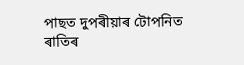পাছত দুপৰীয়াৰ টোপনিত
ৰাতিৰ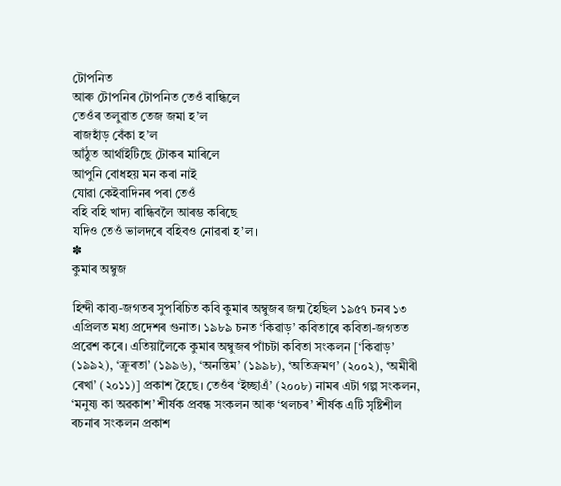টোপনিত
আৰু টোপনিৰ টোপনিত তেওঁ ৰান্ধিলে
তেওঁৰ তলুৱাত তেজ জমা হ’ল
ৰাজহাঁড় বেঁকা হ’ল
আঁঠুত আৰ্থাইটিছে টোকৰ মাৰিলে
আপুনি বোধহয় মন কৰা নাই
যোৱা কেইবাদিনৰ পৰা তেওঁ
বহি বহি খাদ্য ৰান্ধিবলৈ আৰম্ভ কৰিছে
যদিও তেওঁ ভালদৰে বহিবও নোৱৰা হ’ল।
✽
কুমাৰ অম্বুজ

হিন্দী কাব্য-জগতৰ সুপৰিচিত কবি কুমাৰ অম্বুজৰ জন্ম হৈছিল ১৯৫৭ চনৰ ১৩ এপ্ৰিলত মধ্য প্ৰদেশৰ গুনাত। ১৯৮৯ চনত ‘কিৱাড়’ কবিতাৰে কবিতা-জগতত প্রৱেশ কৰে। এতিয়ালৈকে কুমাৰ অম্বুজৰ পাঁচটা কবিতা সংকলন [‘কিৱাড়’ (১৯৯২), ‘ক্ৰূৰতা’ (১৯৯৬), ‘অনন্তিম’ (১৯৯৮), ‘অতিক্ৰমণ’ (২০০২), ‘অমীৰী ৰেখা’ (২০১১)] প্ৰকাশ হৈছে। তেওঁৰ ‘ইচ্ছাএঁ’ (২০০৮) নামৰ এটা গল্প সংকলন, ‘মনুষ্য কা অৱকাশ’ শীৰ্ষক প্ৰবন্ধ সংকলন আৰু ‘থলচৰ’ শীৰ্ষক এটি সৃষ্টিশীল ৰচনাৰ সংকলন প্ৰকাশ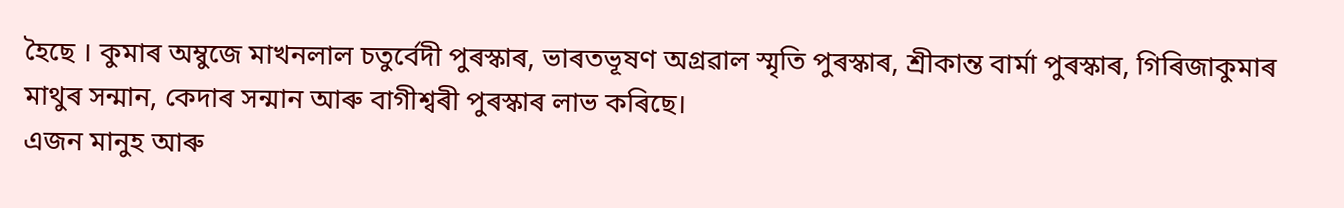হৈছে । কুমাৰ অম্বুজে মাখনলাল চতুৰ্বেদী পুৰস্কাৰ, ভাৰতভূষণ অগ্ৰৱাল স্মৃতি পুৰস্কাৰ, শ্ৰীকান্ত বাৰ্মা পুৰস্কাৰ, গিৰিজাকুমাৰ মাথুৰ সন্মান, কেদাৰ সন্মান আৰু বাগীশ্বৰী পুৰস্কাৰ লাভ কৰিছে।
এজন মানুহ আৰু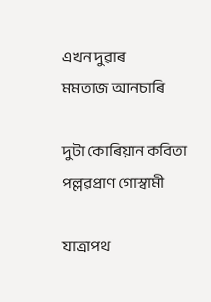এখন দুৱাৰ
মমতাজ আনচাৰি

দুটা কোৰিয়ান কবিতা
পল্লৱপ্ৰাণ গোস্বামী

যাত্ৰাপথ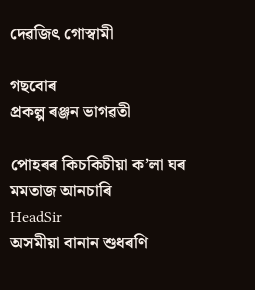দেৱজিৎ গোস্বামী

গছবোৰ
প্ৰকল্প ৰঞ্জন ভাগৱতী

পোহৰৰ কিচকিচীয়া ক’লা ঘৰ
মমতাজ আনচাৰি
HeadSir
অসমীয়া বানান শুধৰণি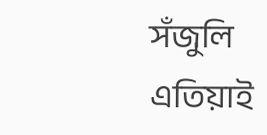সঁজুলি
এতিয়াই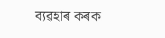ব্যৱহাৰ কৰক